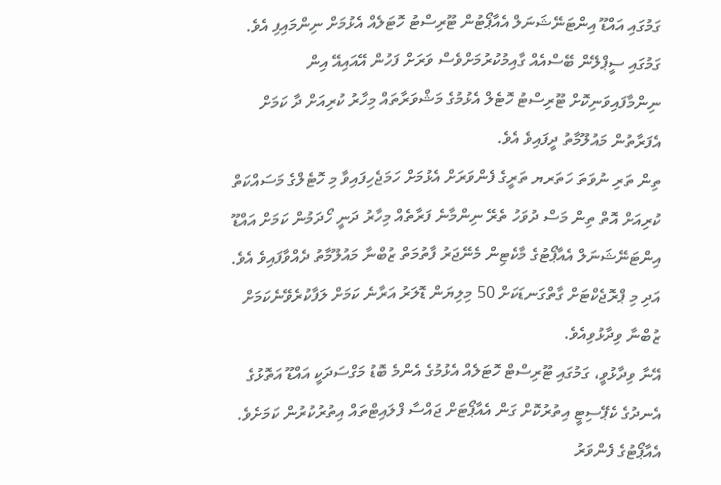ގަމުގައި އައްޑޫ އިންޓަނޭޝަނަލް އެއާޕޯޓުން ޓޫރިސްޓު ހޮޓަލެއް އެޅުމަށް ނިންމައިފި އެވެ.
ގަމުގައި ސީޕްލޭން ބޭސްއެއް ގާއިމުކުރުމަށްވެސް ވަރަށް ފަހުން އޭއައިއޭ އިން ނިންމާފައިވަނިކޮށް ޓޫރިސްޓު ހޮޓެލް އެޅުމުގެ މަޝްވަރާތައް މިހާރު ކުރިއަށް ދާ ކަމަށް އެފަރާތުން މައުލޫމާތު ދީފައިވެ އެވެ.
ތިން ތަރި ނުވަތަ ހަތަރޔ ތަރީގެ ފެންވަރަށް އެޅުމަށް ހަމަޖެހިފައިވާ މި ހޮޓެލްގެ މަސައްކަތް ކުރިއަށް އޮތް ތިން މަސް ދުވަހު ތެރޭ ނިންމާނެ ފަރާތެއް މިހާރު ދަނީ ހޯދަމުން ކަމަށް އައްޑޫ އިންޓަނޭޝަނަލް އެއާޕޯޓުގެ މާކެޓިން މެނޭޖަރު ފާތުމަތް ޒުބްނާ މައުލޫމާތު ދެއްވާފައިވެ އެވެ.
އަދި މި ޕްރޮޖެކްޓަށް ގާތްގަނޑަކަށް 50 މިލިޔަން ޑޮލަރު އަރާނެ ކަމަށް ލަފާކުރެވޭނެކަމަށް ޒުބްނާ ވިދާޅުވިއެވެ.
އޭނާ ވިދާޅުވީ، ގަމުގައި ޓޫރިސްޓް ހޮޓަލެއް އެޅުމުގެ އެންމެ ބޮޑު މަގްސަދަކީ އައްޑޫ އަތޮޅުގެ އެނދުގެ ކެޕޭސިޓީ އިތުރުކޮށް ގަން އެއާޕޯޓަށް ޖައްސާ ފްލައިޓްތައް އިތުރުކުރުން ކަމަށެވެ.
އެއާޕޯޓުގެ ފެންވަރު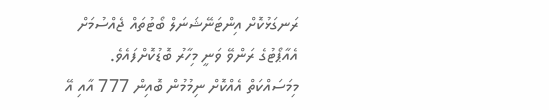ރަނގަޅުކޮށް އިންޓަނޭޝަނަލް ބޯޓުތައް ޖެއްސުމަށް އެއާޕޯޓުގެ ރަންވޭ ވަނީ މިހާރު ބޮޑުކޮށްފައެވެ. މިމަސައްކަތް އެއްކޮށް ނިމުމުން ބޮއިން 777 އާއި އޭ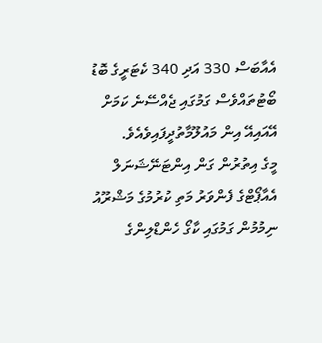އެއާބަސް 330 އަދި 340 ކެޓަރީގެ ބޮޑު ބޯޓުތައްވެސް ގަމުގައި ޖެއްސޭނެ ކަމަށް އޭއައިއޭ އިން މައުލޫމާތުދީފައިވެއެވެ.
މީގެ އިތުރުން ގަން އިންޓަނޭޝަނަލް އެއާޕޯޓްގެ ފެންވަރު މަތި ކުރުމުގެ މަޝްރޫއު ނިމުމުން ގަމުގައި ކާގޯ ހެންޑްލިންގެ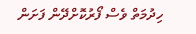ހިދުމަތް ވެސް ފޯރުކޮށްދޭން ފަށަން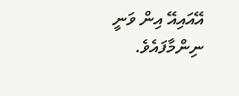އޭއައިއޭ އިން ވަނީ ނިންމާފައެވެ.